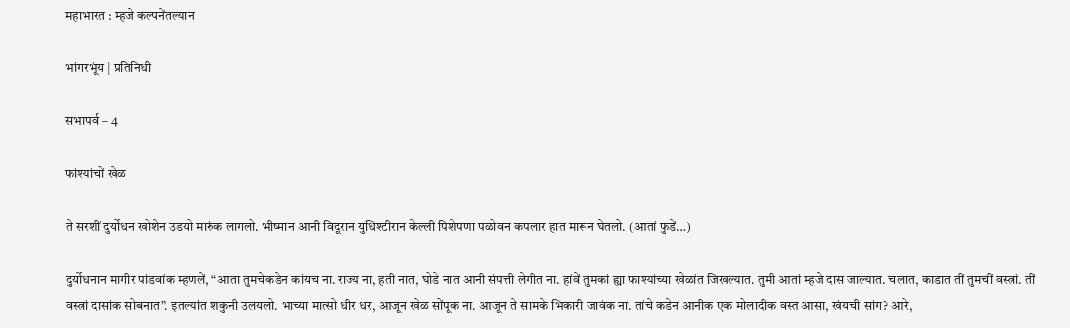महाभारत : म्हजे कल्पनेंतल्यान

भांगरभूंय | प्रतिनिधी

सभापर्व – 4

फांश्यांचों खेळ

ते सरशीं दुर्योधन खोशेन उडयो मारुंक लागलो. भीष्मान आनी विदूरान युधिश्टीरान केल्ली पिशेपणा पळोवन कपलार हात मारून घेतलो. (आतां फुडें…)

दुर्योधनान मागीर पांडवांक म्हणलें, “आता तुमचेकडेन कांयच ना. राज्य ना, हती नात, घोडे नात आनी संपत्ती लेगीत ना. हांवें तुमकां ह्या फाश्यांच्या खेळांत जिखल्यात. तुमी आतां म्हजे दास जाल्यात. चलात, काडात तीं तुमचीं वस्त्रां. तीं वस्त्रां दासांक सोबनात”. इतल्यांत शकुनी उलयलो. भाच्या मात्सो धीर धर, आजून खेळ सोंपूक ना. आजून ते सामके भिकारी जावंक ना. तांचे कडेन आनीक एक मोलादीक वस्त आसा, खंयची सांग? आरे,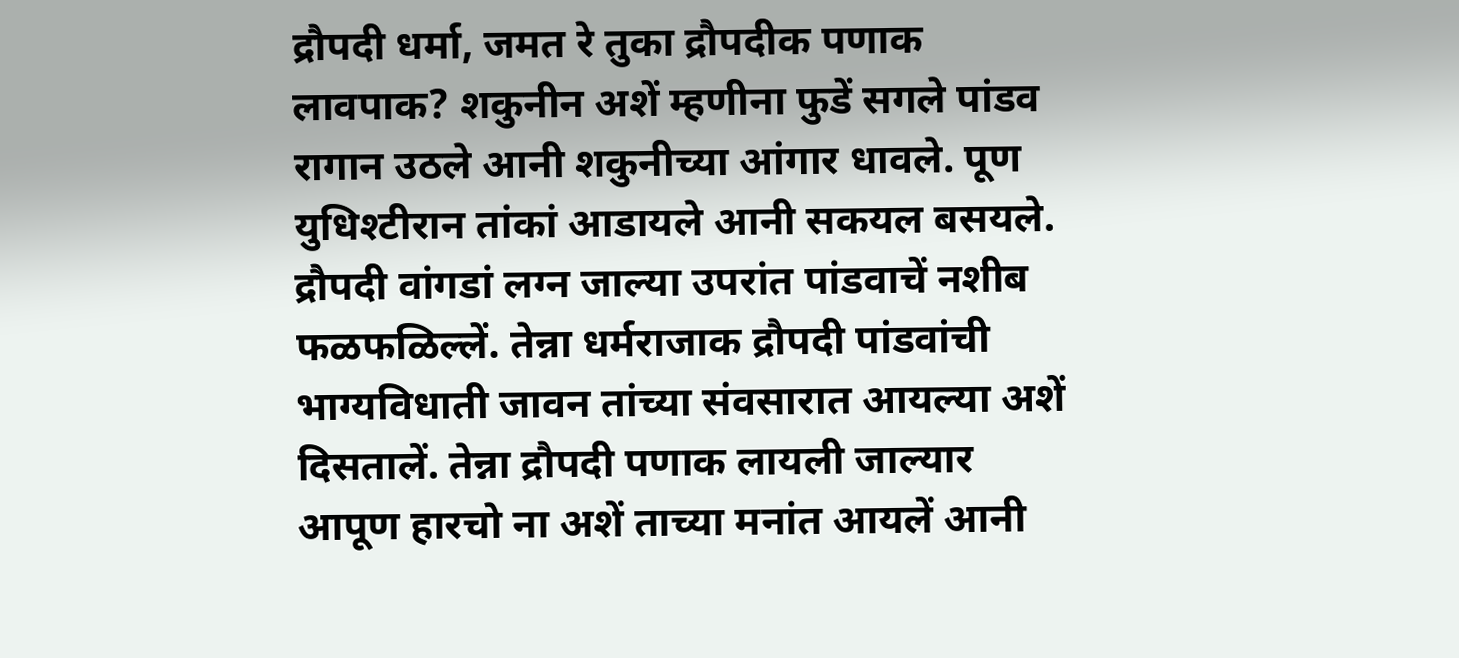द्रौपदी धर्मा, जमत रे तुका द्रौपदीक पणाक लावपाक? शकुनीन अशें म्हणीना फुडें सगले पांडव रागान उठले आनी शकुनीच्या आंगार धावले. पूण युधिश्टीरान तांकां आडायले आनी सकयल बसयले. द्रौपदी वांगडां लग्न जाल्या उपरांत पांडवाचें नशीब फळफळिल्लें. तेन्ना धर्मराजाक द्रौपदी पांडवांची भाग्यविधाती जावन तांच्या संवसारात आयल्या अशें दिसतालें. तेन्ना द्रौपदी पणाक लायली जाल्यार आपूण हारचो ना अशें ताच्या मनांत आयलें आनी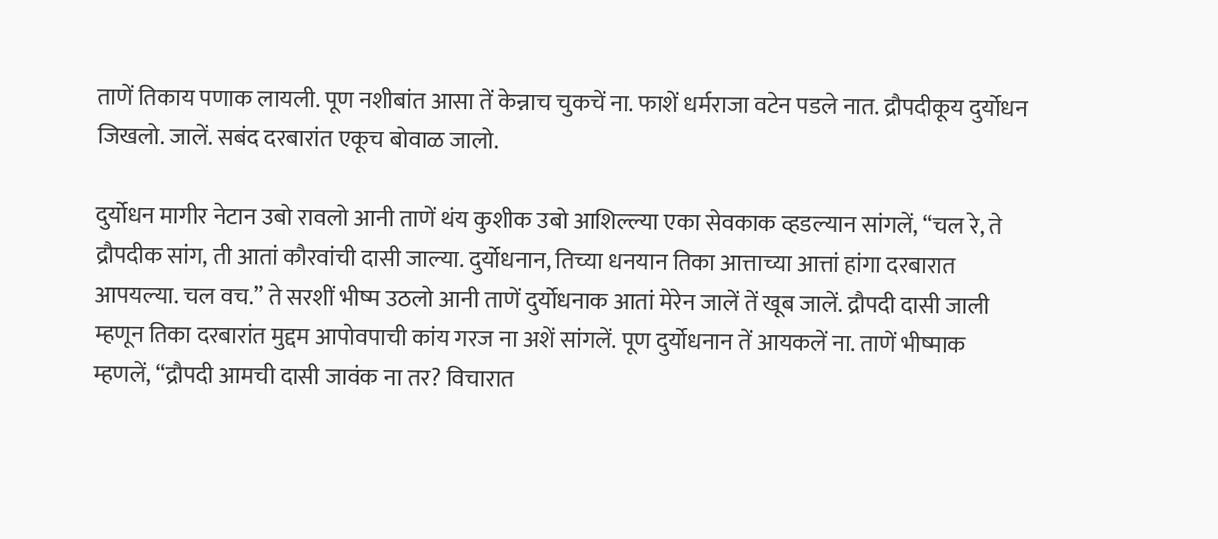ताणें तिकाय पणाक लायली. पूण नशीबांत आसा तें केन्नाच चुकचें ना. फाशें धर्मराजा वटेन पडले नात. द्रौपदीकूय दुर्योधन जिखलो. जालें. सबंद दरबारांत एकूच बोवाळ जालो.

दुर्योधन मागीर नेटान उबो रावलो आनी ताणें थंय कुशीक उबो आशिल्ल्या एका सेवकाक व्हडल्यान सांगलें, “चल रे, ते द्रौपदीक सांग, ती आतां कौरवांची दासी जाल्या. दुर्योधनान, तिच्या धनयान तिका आत्ताच्या आत्तां हांगा दरबारात आपयल्या. चल वच.” ते सरशीं भीष्म उठलो आनी ताणें दुर्योधनाक आतां मेरेन जालें तें खूब जालें. द्रौपदी दासी जाली म्हणून तिका दरबारांत मुद्दम आपोवपाची कांय गरज ना अशें सांगलें. पूण दुर्योधनान तें आयकलें ना. ताणें भीष्माक म्हणलें, “द्रौपदी आमची दासी जावंक ना तर? विचारात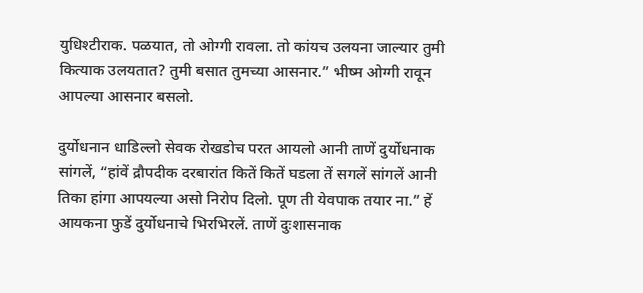युधिश्टीराक. पळयात, तो ओग्गी रावला. तो कांयच उलयना जाल्यार तुमी कित्याक उलयतात? तुमी बसात तुमच्या आसनार.” भीष्म ओग्गी रावून आपल्या आसनार बसलो.

दुर्योधनान धाडिल्लो सेवक रोखडोच परत आयलो आनी ताणें दुर्योधनाक सांगलें, “हांवें द्रौपदीक दरबारांत कितें कितें घडला तें सगलें सांगलें आनी तिका हांगा आपयल्या असो निरोप दिलो. पूण ती येवपाक तयार ना.” हें आयकना फुडें दुर्योधनाचे भिरभिरलें. ताणें दुःशासनाक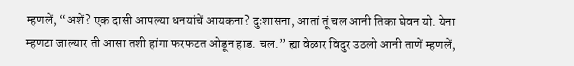म्हणलें, “अशें? एक दासी आपल्या धनयांचें आयकना? दुःशासना, आतां तूं चल आनी तिका घेवन यो. येना म्हणटा जाल्यार ती आसा तशी हांगा फरफटत ओडून हाड. चल.” ह्या वेळार विदुर उठलो आनी ताणें म्हणलें,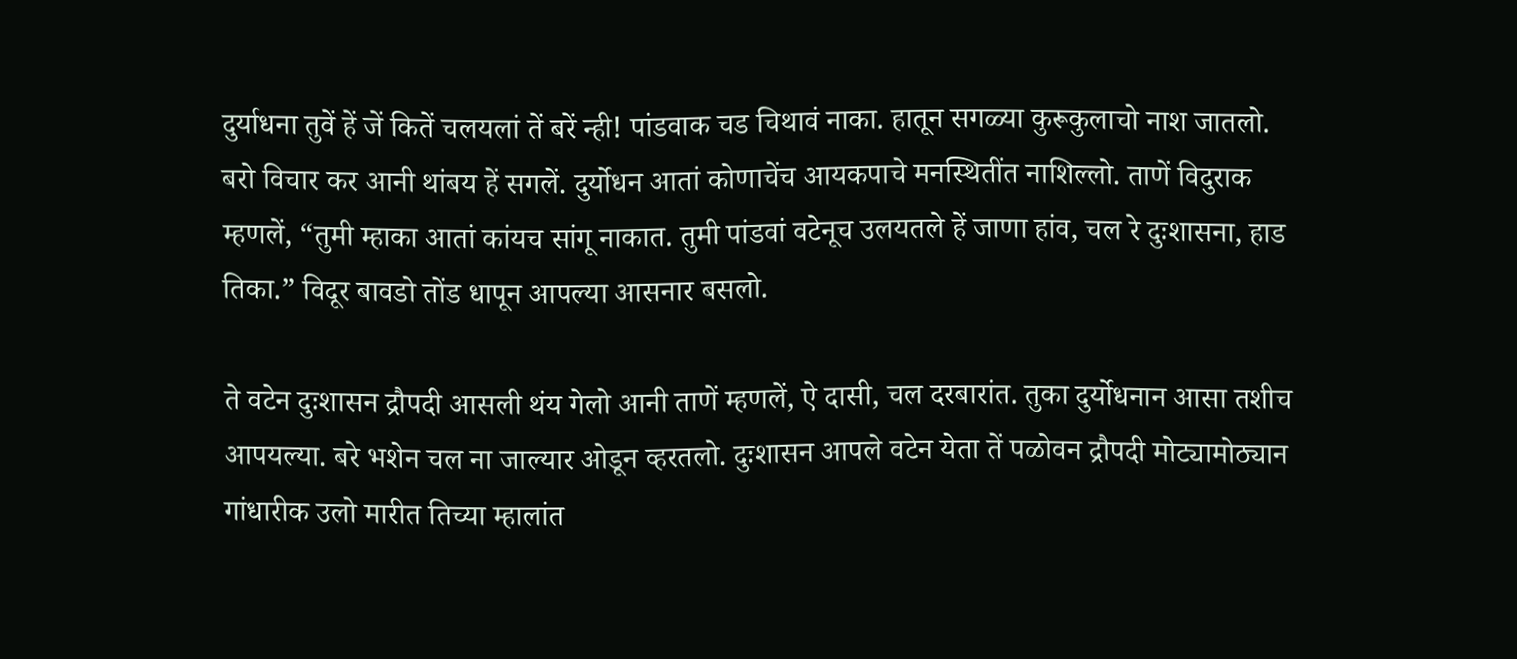दुर्याधना तुवें हें जें कितें चलयलां तें बरें न्ही! पांडवाक चड चिथावं नाका. हातून सगळ्या कुरूकुलाचो नाश जातलो. बरो विचार कर आनी थांबय हें सगलें. दुर्योधन आतां कोणाचेंच आयकपाचे मनस्थितींत नाशिल्लो. ताणें विदुराक म्हणलें, “तुमी म्हाका आतां कांयच सांगू नाकात. तुमी पांडवां वटेनूच उलयतले हें जाणा हांव, चल रे दुःशासना, हाड तिका.” विदूर बावडो तोंड धापून आपल्या आसनार बसलो.

ते वटेन दुःशासन द्रौपदी आसली थंय गेलो आनी ताणें म्हणलें, ऐ दासी, चल दरबारांत. तुका दुर्योधनान आसा तशीच आपयल्या. बरे भशेन चल ना जाल्यार ओडून व्हरतलो. दुःशासन आपले वटेन येता तें पळोवन द्रौपदी मोट्यामोठ्यान गांधारीक उलो मारीत तिच्या म्हालांत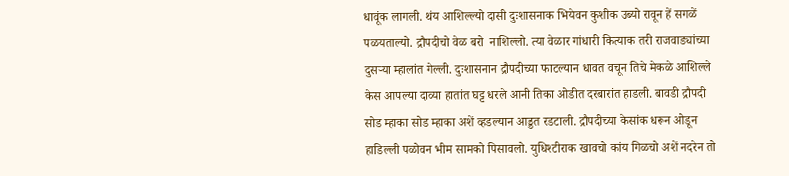धावूंक लागली. थंय आशिल्ल्यो दासी दुःशासनाक भियेवन कुशीक उब्यो रावून हें सगळें पळयताल्यो. द्रौपदीचो वेळ बरो  नाशिल्लो. त्या वेळार गांधारी कित्याक तरी राजवाड्यांच्या दुसऱ्या म्हालांत गेल्ली. दुःशासनान द्रौपदीच्या फाटल्यान धावत वचून तिचे मेकळे आशिल्ले केस आपल्या दाव्या हातांत घट्ट धरले आनी तिका ओडीत दरबारांत हाडली. बावडी द्रौपदी सोड म्हाका सोड म्हाका अशें व्हडल्यान आड्डत रडटाली. द्रौपदीच्या केसांक धरून ओडून हाडिल्ली पळोवन भीम सामको पिसावलो. युधिश्टीराक खावचो कांय गिळचो अशें नदरेन तो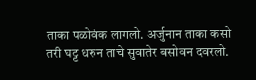ताका पळोवंक लागलो. अर्जुनान ताका कसो तरी घट्ट धरुन ताचे सुवातेर बसोवन दवरलो.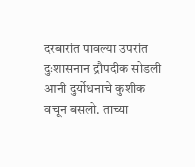दरबारांत पावल्या उपरांत दुःशासनान द्रौपदीक सोडली आनी दुर्योधनाचे कुशीक वचून बसलो. ताच्या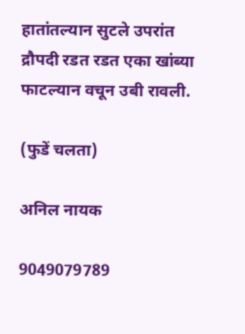हातांतल्यान सुटले उपरांत द्रौपदी रडत रडत एका खांब्या फाटल्यान वचून उबी रावली.

(फुडें चलता)

अनिल नायक

9049079789